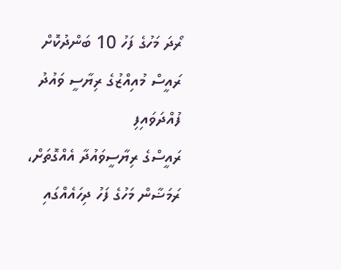ރޯދަ މަހުގެ ފަހު 10 ބަންދުކޮށް ރައީސް މުއިއްޒުގެ ރިޔާސީ ވައުދު ފުއްދަވައިފި
ރައީސްގެ ރިޔާސީވައުދާ އެއްގޮތަށް، ރަމަޟާން މަހުގެ ފަހު ދިހައެއްގައި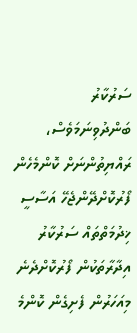ސަރުކާރު ބަންދުވިނަމަވެސް، ރައްޔިތުންނަށް ކޮންމެހެން ފޯރުކޮށްދޭންޖެހޭ އަސާސީ ޚިދުމަތްތައް ސަރުކާރު އިދާރާތަކުން ފޯރުކޮށްދެނެ
މިއަހަރުން ފެށިގެން ކޮންމެ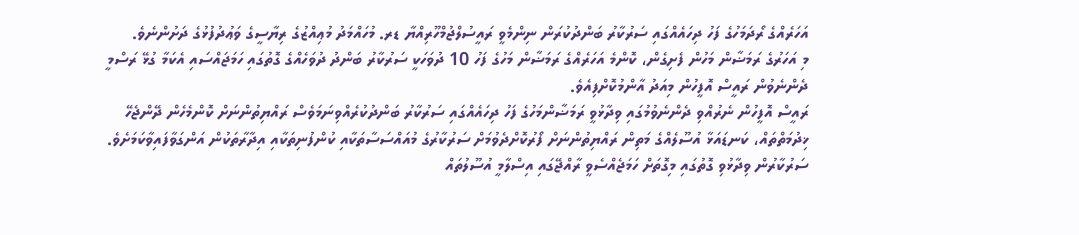އަހަރެއްގެ ރޯދަމަހުގެ ފަހު ދިހައެއްގައި ސަރުކާރު ބަންދުކުރަން ނިންމެވީ ރައީސުލްޖުމްހޫރިއްޔާ ޑރ. މުހައްމަދު މުޢިއްޒުގެ ރިޔާސީގެ ވަޢުދުފުޅުގެ ދަށުންނެވެ.
މި އަހަރުގެ ރަމަޟާން މަހުން ފެށިގެން، ކޮންމެ އަހަރެއްގެ ރަމަޟާން މަހުގެ ފަހު 10 ދުވަހަކީ ސަރުކާރު ބަންދު ދުވަހެއްގެ ގޮތުގައި ހަމަޖައްސައި އެކަމާ ގުޅޭ ރަސްމީ ދެންނެވުން ރައީސް އޮފީހުން މިއަދު އާންމުކޮށްފިއެވެ.
ރައީސް އޮފީހުން ނެރުއްވި ދެންނެވުމުގައި ވިދާޅުވީ ރަމަޟާންމަހުގެ ފަހު ދިހައެއްގައި ސަރުކާރު ބަންދުކުރެއްވިނަމަވެސް ރައްޔިތުންނަށް ކޮންމެހެން ދޭންޖެހޭ ޚިދުމަތްތައް، ކަނޑައަޅާ އުސޫލެއްގެ މަތިން ރައްޔިތުންނަށް ފޯރުކޮށްދެވުމަށް ސަރުކާރުގެ މުއައްސަސާތަކާއި ކުންފުނިތަކާއި އިދާރާތަކުން އަންގަވާފައިވާކަމަށެވެ.
ސަރުކާރުން ވިދާޅުވި ގޮތުގައި މިގޮތަށް ހަމަޖެއްސެވީ ރާއްޖޭގައި އިސްލާމީ އުސޫލުތައް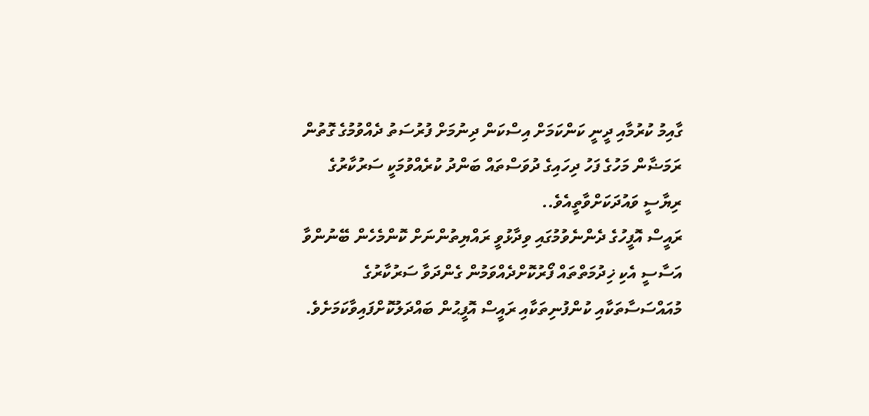ގާއިމު ކުރުމާއި ދީނީ ކަންކަމަށް އިސްކަން ދިނުމަށް ފުރުސަތު ދެއްވުމުގެ ގޮތުން ރަމަޟާން މަހުގެ ފަހު ދިހައިގެ ދުވަސްތައް ބަންދު ކުރެއްވުމަކީ ސަރުކާރުގެ ރިޔާސީ ވައުދަކަށްވާތީއެވެ..
ރައީސް އޮފީހުގެ ދެންނެވުމުގައި ވިދާޅުވީ ރައްޔިތުންނަށް ކޮންމެހެން ބޭނުންވާ އަސާސީ އެކި ޚިދުމަތްތައް ފޯރުކޮށްދެއްވަމުން ގެންދަވާ ސަރުކާރުގެ މުއައްސަސާތަކާއި ކުންފުނިތަކާއި ރައީސް އޮފީޙުން ބައްދަލުކޮށްފައިވާކަމަށެވެ.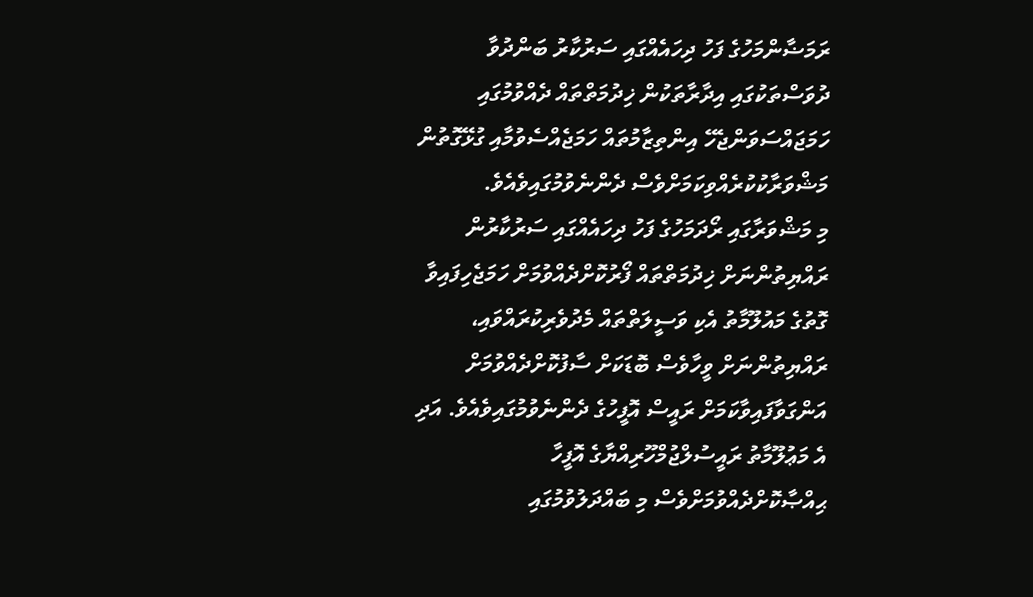ރަމަޟާންމަހުގެ ފަހު ދިހައެއްގައި ސަރުކާރު ބަންދުވާ ދުވަސްތަކުގައި އިދާރާތަކުން ޚިދުމަތްތައް ދެއްވުމުގައި ހަމަޖައްސަވަންޖެހޭ އިންތިޒާމުތައް ހަމަޖެއްސެވުމާއި ގުޅޭގޮތުން މަޝްވަރާކުކުރެއްވިކަމަށްވެސް ދެންނެވުމުގައިވެއެވެ.
މި މަޝްވަރާގައި ރޯދަމަހުގެ ފަހު ދިހައެއްގައި ސަރުކާރުން ރައްޔިތުންނަށް ޚިދުމަތްތައް ފޯރުކޮށްދެއްވުމަށް ހަމަޖެހިފައިވާ ގޮތުގެ މައުލޫމާތު އެކި ވަސީލަތްތައް މެދުވެރިކުރައްވައި، ރައްޔިތުންނަށް ވީހާވެސް ބޮޑަކަށް ސާފުކޮށްދެއްވުމަށް އަންގަވާފައިވާކަމަށް ރައީސް އޮފީހުގެ ދެންނެވުމުގައިވެއެވެ. އަދި އެ މަޢުލޫމާތު ރައީސުލްޖުމްހޫރިއްޔާގެ އޮފީހާ ޙިއްޞާކޮށްދެއްވުމަށްވެސް މި ބައްދަލުވުމުގައި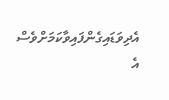އެދިވަޑައިގެންފައިވާކަމަށްވެސް އެ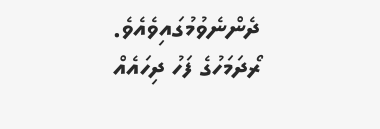ދެންނެވުމުގައިވެއެވެ.
ރޯދަމަހުގެ ފަހު ދިހައެއް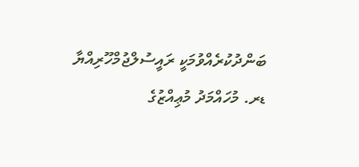ބަންދުކުރެއްވުމަކީ ރައީސުލްޖުމްހޫރިއްޔާ ޑރ. މުހައްމަދު މުޢިއްޒުގެ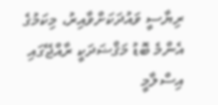ރިޔާސީ ވައުދަކަށްވާއިރު، މިކަމުގެ އެންމެ ބޮޑު މަޤްޟަދަކީ ރާއްޖޭގައި އިސްލާމީ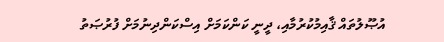އުޞޫލުތައް ޤާއިމުކުރުމާއި، ދީނީ ކަންކަމަށް އިސްކަންދިނުމަށް ފުރުޞަތު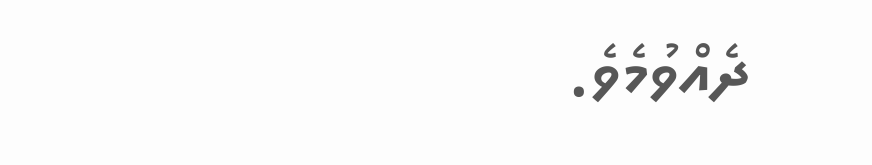ދެއްވުމެވެ.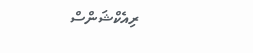ރިއެކްޝަންސް